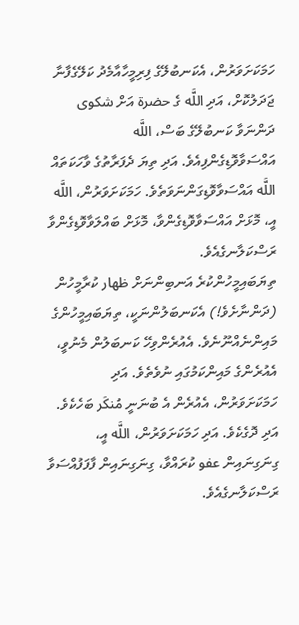ހަމަކަށަވަރުން، އެކަނބުލޭގެ ފިރިމީހާއާމެދު ކަލޭގެފާނާ ޖަދަލުކޮށް، އަދި اللَّه ގެ حضرة އަށް شكوى ދަންނަވާ ކަނބުލޭގެ ބަސް، اللَّه އައްސަވާވޮޑިގެންފިއެވެ. އަދި ތިޔަ ދެފަރާތުގެ ވާހަކަތައް اللَّه އައްސަވާވޮޑިގަންނަވަތެވެ. ހަމަކަށަވަރުން، اللَّه އީ، މޮޅަށް އައްސަވާވޮޑިގެންވާ، މޮޅަށް ބައްލަވާވޮޑިގެންވާ ރަސްކަލާނގެއެވެ.
ތިޔަބައިމީހުންކުރެ އަނބިންނަށް ظهار ކުރާމީހުން (ދަންނާށެވެ!) އެކަނބަލުންނަކީ، ތިޔަބައިމީހުންގެ މައިންނެއްނޫނެވެ. އެއުރެންވިހޭ ކަނބަލުން މެނުވީ، އެއުރެންގެ މައިންކަމުގައި ނުވެތެވެ. އަދި ހަމަކަށަވަރުން، އެއުރެން އެ ބުނަނީ مُنكَر ބަހެކެވެ. އަދި ދޮގެކެވެ. އަދި ހަމަކަށަވަރުން، اللَّه އީ، ގިނަގިނައިން عفو ކުރައްވާ، ގިނަގިނައިން ފާފަފުއްސަވާ ރަސްކަލާނގެއެވެ.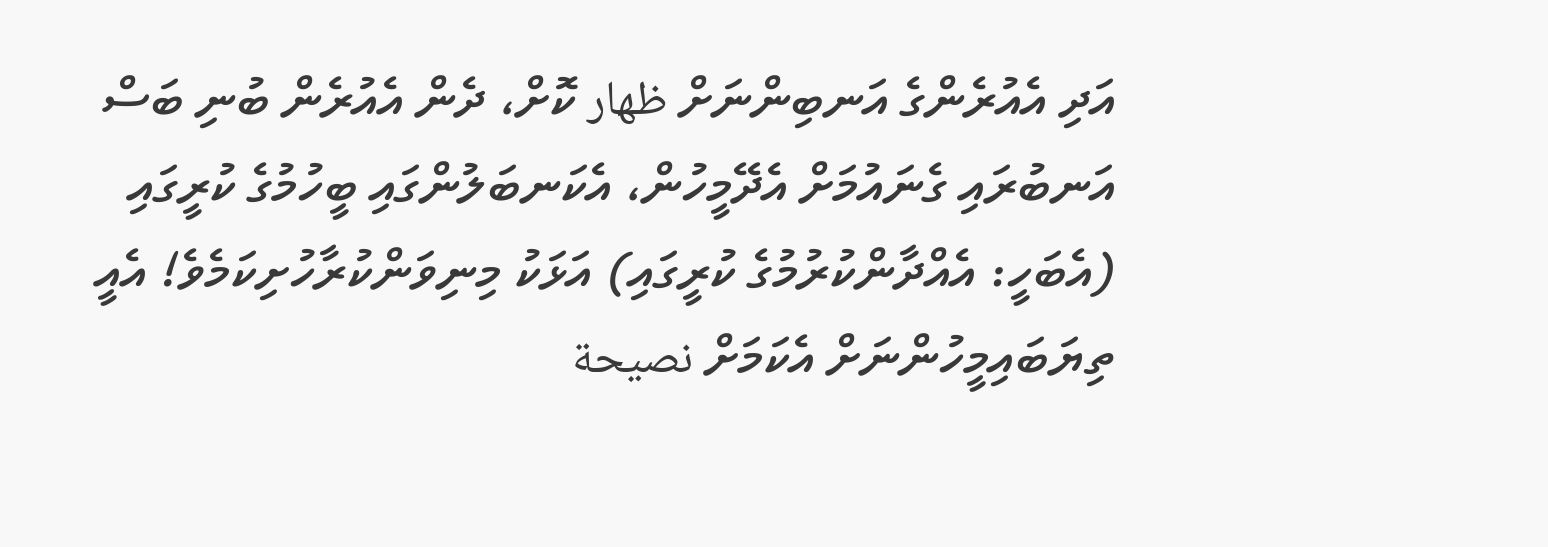އަދި އެއުރެންގެ އަނބިންނަށް ظهار ކޮށް، ދެން އެއުރެން ބުނި ބަސް އަނބުރައި ގެނައުމަށް އެދޭމީހުން، އެކަނބަލުންގައި ބީހުމުގެ ކުރީގައި (އެބަހީ: އެއްދާންކުރުމުގެ ކުރީގައި) އަޅަކު މިނިވަންކުރާހުށިކަމެވެ! އެއީ ތިޔަބައިމީހުންނަށް އެކަމަށް نصيحة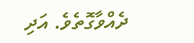ދެއްވާގޮތެވެ. އަދި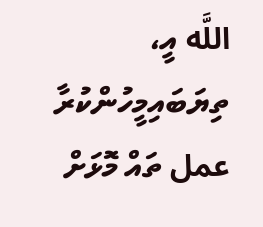اللَّه އީ، ތިޔަބައިމީހުންކުރާ عمل ތައް މޮޅަށް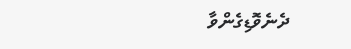ދެނެވޮޑިގެންވާ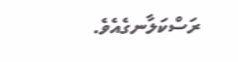ރަސްކަލާނގެއެވެ.